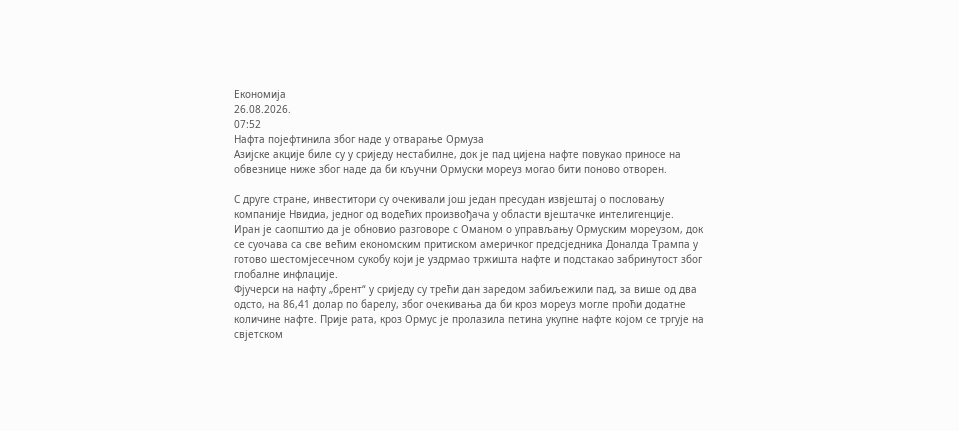Економија
26.08.2026.
07:52
Нафта појефтинила због наде у отварање Ормуза
Азијске акције биле су у сриједу нестабилне, док је пад цијена нафте повукао приносе на обвезнице ниже због наде да би кључни Ормуски мореуз могао бити поново отворен.

С друге стране, инвеститори су очекивали још један пресудан извјештај о пословању компаније Нвидиа, једног од водећих произвођача у области вјештачке интелигенције.
Иран је саопштио да је обновио разговоре с Оманом о управљању Ормуским мореузом, док се суочава са све већим економским притиском америчког предсједника Доналда Трампа у готово шестомјесечном сукобу који је уздрмао тржишта нафте и подстакао забринутост због глобалне инфлације.
Фјучерси на нафту „брент“ у сриједу су трећи дан заредом забиљежили пад, за више од два одсто, на 86,41 долар по барелу, због очекивања да би кроз мореуз могле проћи додатне количине нафте. Прије рата, кроз Ормус је пролазила петина укупне нафте којом се тргује на свјетском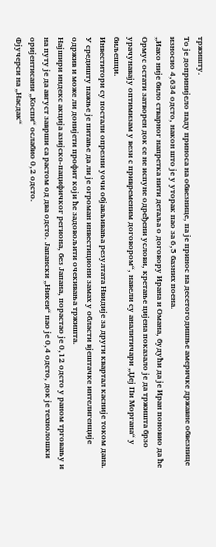тржишту.
То је допринијело паду приноса на обвезнице, па је принос на десетогодишње америчке државне обвезнице износио 4,634 одсто, након што је у уторак пао за 6,5 базних поена.
„Иако није било стварног напретка нити детаља о договору Ирана и Омана, будући да је Иран поновио да ће Ормус остати затворен док се не испуне одређени услови, кретање цијена показало је да тржишта брзо урачунавају оптимизам у вези с привременим договором“, навели су аналитичари „Џеј Пи Моргана“ у биљешци.
Инвеститори су постали опрезни уочи објављивања резултата Нвидије за други квартал касније током дана. У средишту пажње је питање да ли је огроман инвестициони замах у области вјештачке интелигенције одржив и може ли донијети профит који ће задовољити очекивања тржишта.
Најшири индекс акција азијско-пацифичког региона, без Јапана, порастао је 0,12 одсто у раном трговању и на путу је да август заврши са растом од два одсто. Јапански „Никеи“ пао је 0,4 одсто, док је технолошки оријентисани „Коспи“ ослабио 0,2 одсто.
Фјучерси на „Насдак“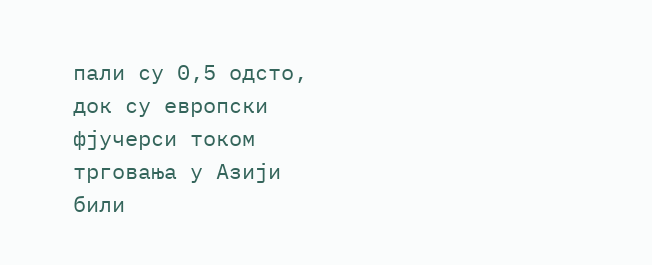пали су 0,5 одсто, док су европски фјучерси током трговања у Азији били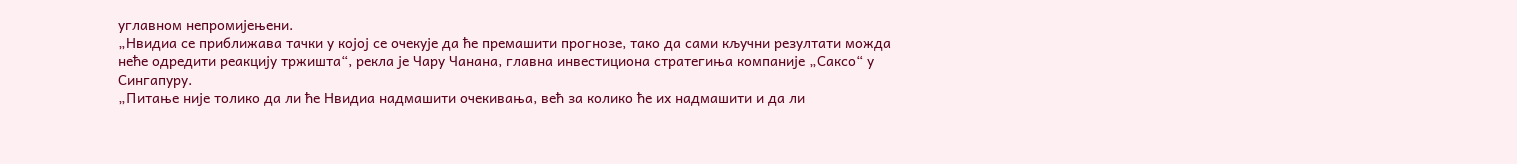углавном непромијењени.
„Нвидиа се приближава тачки у којој се очекује да ће премашити прогнозе, тако да сами кључни резултати можда неће одредити реакцију тржишта“, рекла је Чару Чанана, главна инвестициона стратегиња компаније „Саксо“ у Сингапуру.
„Питање није толико да ли ће Нвидиа надмашити очекивања, већ за колико ће их надмашити и да ли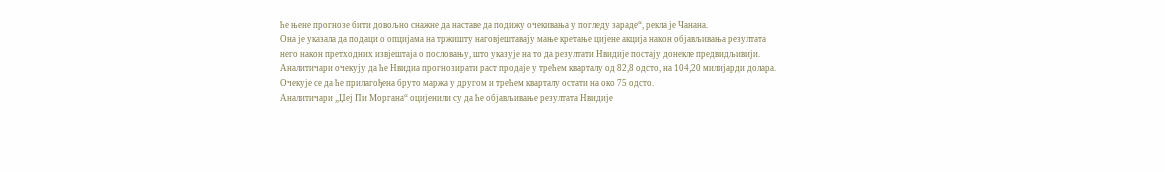ће њене прогнозе бити довољно снажне да наставе да подижу очекивања у погледу зараде“, рекла је Чанана.
Она је указала да подаци о опцијама на тржишту наговјештавају мање кретање цијене акција након објављивања резултата него након претходних извјештаја о пословању, што указује на то да резултати Нвидије постају донекле предвидљивији.
Аналитичари очекују да ће Нвидиа прогнозирати раст продаје у трећем кварталу од 82,8 одсто, на 104,20 милијарди долара. Очекује се да ће прилагођена бруто маржа у другом и трећем кварталу остати на око 75 одсто.
Аналитичари „Џеј Пи Моргана“ оцијенили су да ће објављивање резултата Нвидије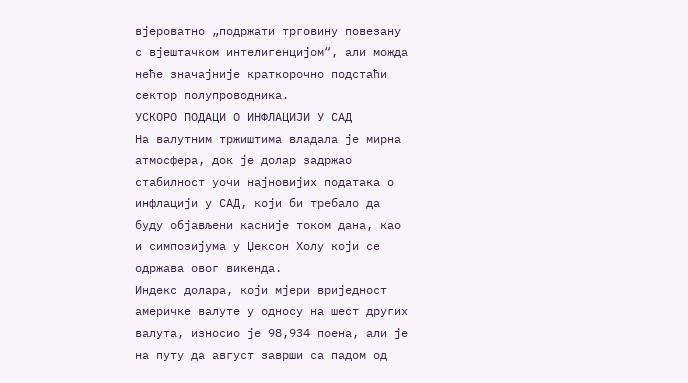вјероватно „подржати трговину повезану с вјештачком интелигенцијом“, али можда неће значајније краткорочно подстаћи сектор полупроводника.
УСКОРО ПОДАЦИ О ИНФЛАЦИЈИ У САД
На валутним тржиштима владала је мирна атмосфера, док је долар задржао стабилност уочи најновијих података о инфлацији у САД, који би требало да буду објављени касније током дана, као и симпозијума у Џексон Холу који се одржава овог викенда.
Индекс долара, који мјери вриједност америчке валуте у односу на шест других валута, износио је 98,934 поена, али је на путу да август заврши са падом од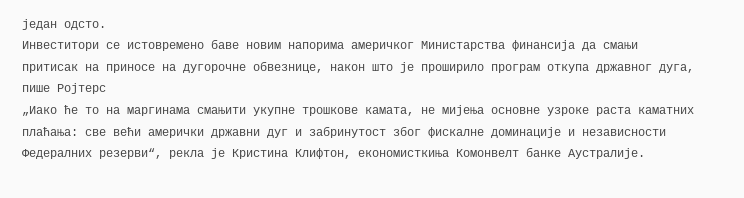један одсто.
Инвеститори се истовремено баве новим напорима америчког Министарства финансија да смањи притисак на приносе на дугорочне обвезнице, након што је проширило програм откупа државног дуга, пише Ројтерс
„Иако ће то на маргинама смањити укупне трошкове камата, не мијења основне узроке раста каматних плаћања: све већи амерички државни дуг и забринутост због фискалне доминације и независности Федералних резерви“, рекла је Кристина Клифтон, економисткиња Комонвелт банке Аустралије.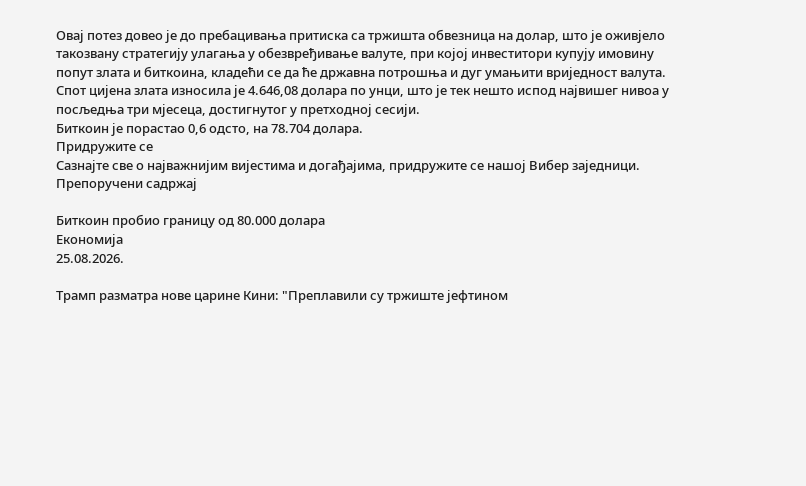Овај потез довео је до пребацивања притиска са тржишта обвезница на долар, што је оживјело такозвану стратегију улагања у обезвређивање валуте, при којој инвеститори купују имовину попут злата и биткоина, кладећи се да ће државна потрошња и дуг умањити вриједност валута.
Спот цијена злата износила је 4.646,08 долара по унци, што је тек нешто испод највишег нивоа у посљедња три мјесеца, достигнутог у претходној сесији.
Биткоин је порастао 0,6 одсто, на 78.704 долара.
Придружите се
Сазнајте све о најважнијим вијестима и догађајима, придружите се нашој Вибер заједници.
Препоручени садржај

Биткоин пробио границу од 80.000 долара
Економија
25.08.2026.

Трамп разматра нове царине Кини: "Преплавили су тржиште јефтином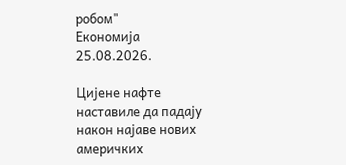робом"
Економија
25.08.2026.

Цијене нафте наставиле да падају након најаве нових америчких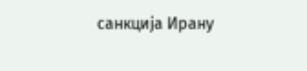санкција Ирану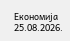Економија
25.08.2026.